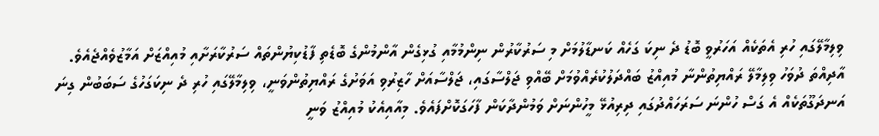ވިލިމާލޭގައި ހުރި އެތަކެއް އަހަރުވީ ބޮޑު ދެ ނިކަ ގަހެއް ކަނޑާލުމަށް މި ސަރުކާރުން ނިންމުމާއި ގުޅިގެން އާންމުންގެ ބޮޑެތި ފާޑުކިޔުންތައް ސަރުކާރަށާއި މުއިއްޒަށް އަމާޒުވެއްޖެއެވެ.
އާދިއްތަ ދުވަހު ވިލިމާލޭ ރައްޔިތުންނާ މުއިއްޒު ބައްދަލުކުރެއްވުމަށް ބޭއްވި ޖަލްސާގައި، ޖަލްސާއަށް ހާޒިރުވި އަވަށުގެ ރައްޔިތުންވަނީ، ވިލިމާލޭގައި ހުރި ދެ ނިކަގަހުގެ ސަބަބުން ގިނަ އަނދަގޫތަކެއް އެ ގަސް ހުންނަ ސަރަހައްދުގައި ދިރިއުޅޭ މީހުންނަށް ވަމުންދާކަން ފާހަގަކޮށްފައެވެ. މިއާއިއެކު މުއިއްޒު ވަނީ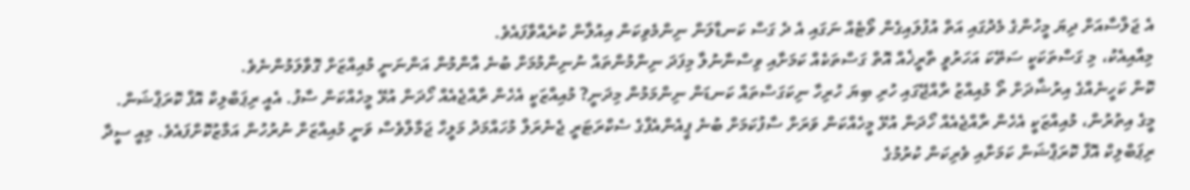އެ ޖަލްސާއަށް ދިޔަ މީހުންގެ މެދުގައި އަތް އުފުލައިގެން ވޯޓެއް ނަގައި އެ ދެ ގަސް ކަނޑާލަން ނިންމެވިކަން އިއުލާން ކުރެއްވާފައެވެ.
މިއާއިއެކު، މި ގަސްތަކަކީ ސަތޭކަ އަހަރުވީ ތާރީޚެއް އޮތް ގަސްތަކެއް ކަމަށާއި ވިސްނާނުލާ މިފަދަ ނިންމުންތައް ނުނިންމުމަށް ބުނެ އާންމުން އަންނަނީ މުއިއްޒަށް ގޮވާލަމުންނެވެ.
ކޮން ކަހީނެއްގެ އިރުޝާދަށް ތޯ މުއިއްޒު ރާއްޖޭގައި ހުރި ބިޔަ ހުރިހާ ނިކަގަސްތައް ކަނޑަން ނިންމަމުން މިދަނީ? މުއިއްޒަކީ އެހެން ރާއްޖެއެއް ހޯދަން އުޅޭ މީހެއްކަން ސާފު. އެއީ ރިޕަބްލިކް އޮފް ކޮރަޕްޝަން.
މީގެ އިތުރުން، މުއިއްޒަކީ އެހެން ރާއްޖެއެއް ހޯދަން އުޅޭ މީހެއްކަން ވަރަށް ސާފުކަމަށް ބުނެ ޕީއެންއެފްގެ ސެކްރަޓަރީ ޖެނެރަލް މުހައްމަދު މަލީހް ޖަމާލްވެސް ވަނީ މުއިއްޒަށް ނުރުހުން އަމާޒުކޮށްފައެވެ. މިއީ ސީދާ ރިޕަބްލިކް އޮފް ކޮރަޕްޝަން ކަމަށާއި ވެރިކަން ކުރުމުގެ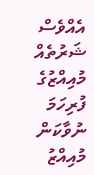އެއްވެސް ޝަރުތެއް މުއިއްޒުގެ ފުރިހަމަ ނުވާކަން މުއިއްޒު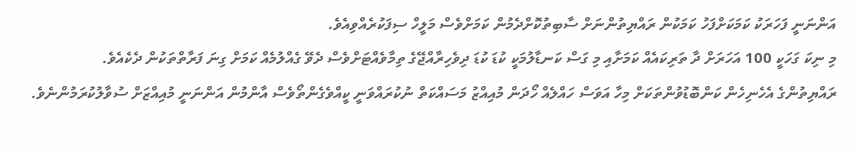އަންނަނީ ފަހަރަކު ކަމަކަށްފަހު ކަމަކުން ރައްޔިތުންނަށް ސާބިތުކޮށްދެމުން ކަމަށްވެސް މަލީހް ސިފަކުރެއްވިއެވެ.
މި ނިކަ ގަހަކީ 100 އަހަރަށް ދާ ތަރިކައެއް ކަމަށާއި މި ގަސް ކަނޑާލުމަކީ ކުޑަ ކުޑަ ދިވެހިރާއްޖޭގެ ތިމާވެއްޓަށްވެސް ދެވޭ ގެއްލުމެއް ކަމަށް ގިނަ ފަރާތްތަކުން ދެކެއެވެ.
ރައްޔިތުންގެ އެހެނިހެން ކަންބޮޑުވުންތަކަށް މިހާ އަވަސް ހައްލެއް ހޯދަން މުއިއްޒު މަސައްކަތް ނުކުރައްވަނީ ކީއްވެގެންތޯވެސް އާންމުން އަންނަނީ މުއިއްޒަށް ސުވާލުކުރަމުންނެވެ.